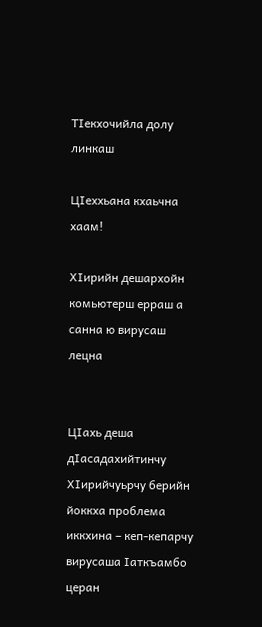ТIекхочийла долу линкаш

ЦIеххьана кхаьчна хаам!

ХIирийн дешархойн комьютерш ерраш а санна ю вирусаш лецна


ЦIахь деша дIасадахийтинчу ХIирийчуьрчу берийн йоккха проблема иккхина – кеп-кепарчу вирусаша Iаткъамбо церан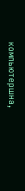компьютершна,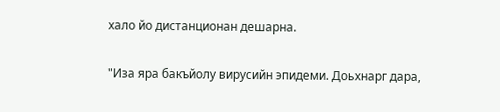хало йо дистанционан дешарна.

"Иза яра бакъйолу вирусийн эпидеми. Доьхнарг дара,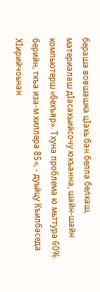бераша вовшашка цIахь бан белла белхаш, материалаш дIасахьийсочу юкъанна, шайн-шайн компьютерш «бехъяр». Тхуна проблема ю мьттура 60% берийн, ткъа иза-м хиллера 85», - дуьйцу Къилбаседа ХIирийчоьнан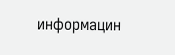информацин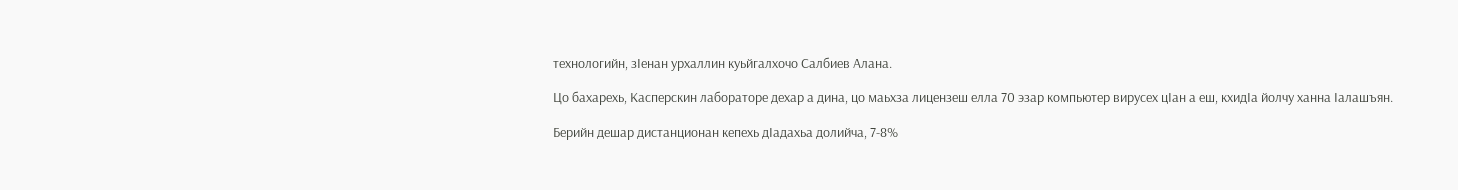технологийн, зIенан урхаллин куьйгалхочо Салбиев Алана.

Цо бахарехь, Касперскин лабораторе дехар а дина, цо маьхза лицензеш елла 70 эзар компьютер вирусех цIан а еш, кхидIа йолчу ханна Iалашъян.

Берийн дешар дистанционан кепехь дIадахьа долийча, 7-8%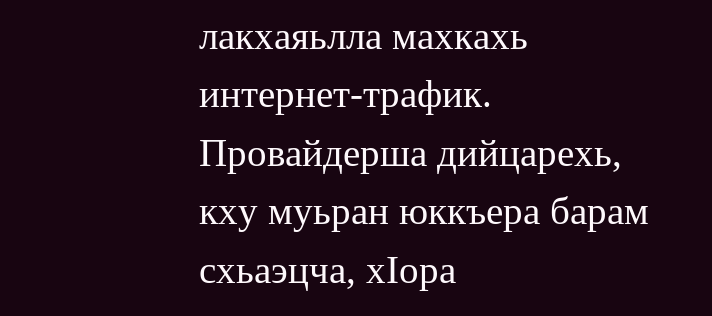лакхаяьлла махкахь интернет-трафик. Провайдерша дийцарехь, кху муьран юккъера барам схьаэцча, хIора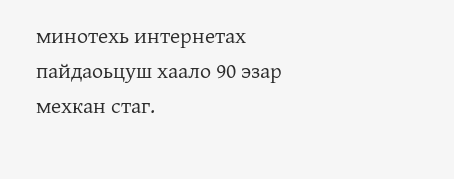минотехь интернетах пайдаоьцуш хаало 90 эзар мехкан стаг.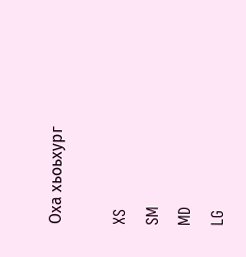Оха хьоьхург

XS
SM
MD
LG